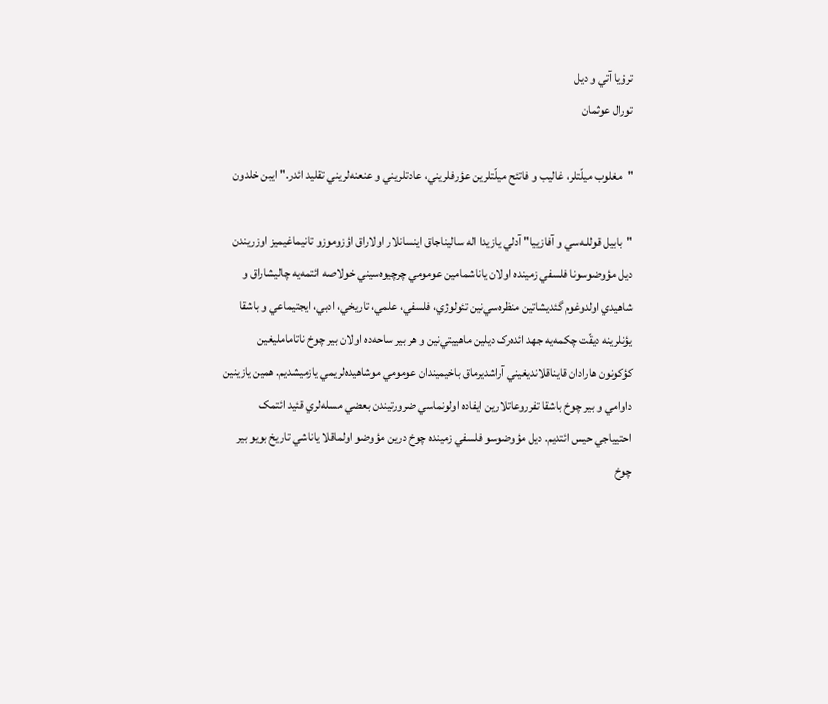تروْیا آتي و ديل
تورال عوثمان

"مغلوب میلّتلر، غاليب و فاتئح میلّتلرين عؤرفلريني، عادتلريني و عنعنه‌لريني تقليد ائدر." ايبن خلدون

"بابيل قوللـه‌سي و آفازييا" آدلي يازيدا اله ساليناجاق اينسانلار اولاراق اؤزوموزو تانيماغيميز اوزريندن ديل مؤوضوسونا فلسفي زمينده اولان ياناشمامين عومومي چرچيوه‌سيني خولاصه ائتمه‌يه چاليشاراق و شاهيدي اولدوغوم گئديشاتين منظره‌سي‌نين تئولوژي، فلسفي، علمي، تاريخي، ادبي، ايجتيماعي و باشقا يؤنلرينه ديقّت چکمه‌يه جهد ائده‌رک ديلين ماهيیتي‌نين و هر بير ساحه‌ده اولان بير چوخ ناتامامليغين کؤکونون هارادان قايناقلانديغيني آراشديرماق باخيميندان عومومي موشاهيده‌لريمي يازميشديم. همين يازينين داوامي و بير چوخ باشقا تفرروعاتلارين ايفاده اولونماسي ضرورتيندن بعضي مسله‌لري قئيد ائتمک احتيياجي حيس ائتديم. ديل مؤوضوسو فلسفي زمينده چوخ درين مؤوضو اولماقلا ياناشي تاريخ بويو بير چوخ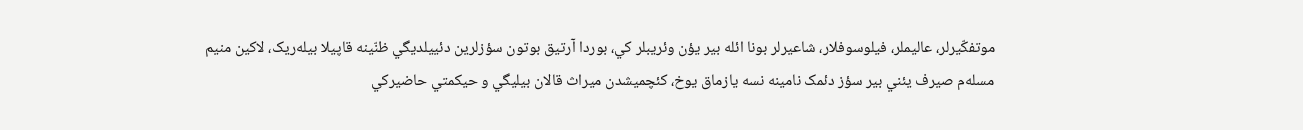موتفکّيرلر، عاليملر، فيلوسوفلار، شاعيرلر بونا ائله بير يؤن وئريبلر کي، بوردا آرتيق بوتون سؤزلرين دئييلديگي ظنّينه قاپيلا بيله‌ريک، لاکين منيم مسله‌م صيرف يئني بير سؤز دئمک نامينه نسه يازماق يوخ، کئچميشدن ميراث قالان بيليگي و حيکمتي حاضيرکي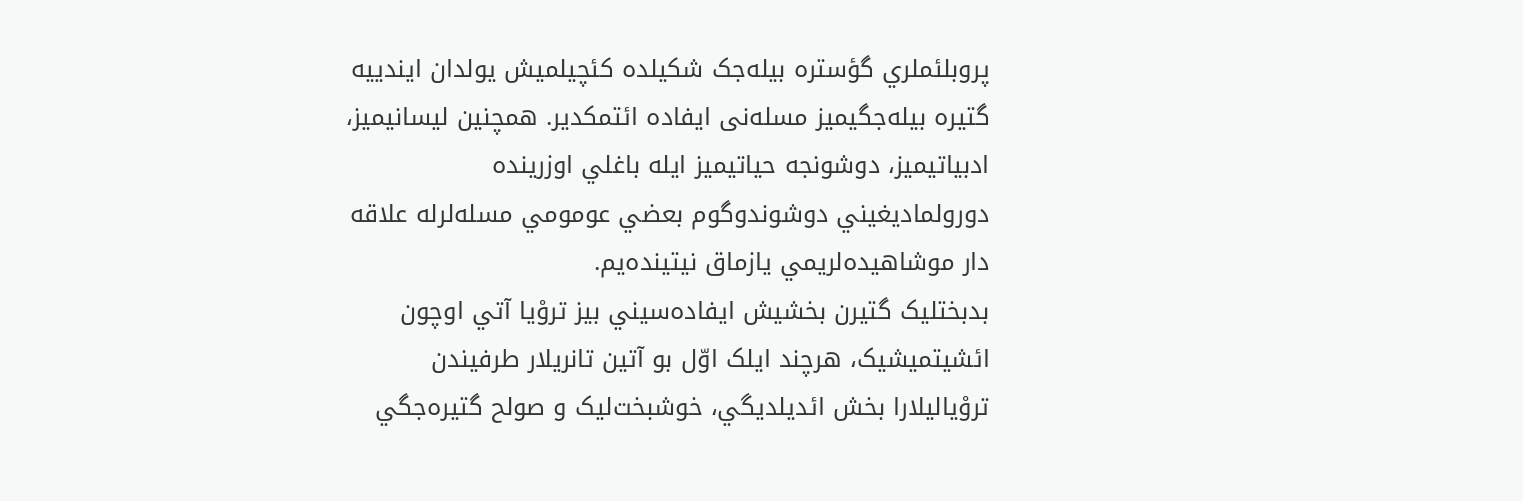پروبلئملري گؤستره بيله‌جک شکيلده کئچيلميش يولدان ايندييه گتيره بيله‌جگيميز مسله‌نی ايفاده ائتمکدير. همچنين ليسانيميز، ادبياتيميز، دوشونجه حياتيميز ايله باغلي اوزرينده دورولماديغيني دوشوندوگوم بعضي عومومي مسله‌لرله علاقه دار موشاهيده‌لريمي يازماق نيتينده‌يم.
بدبختليک گتيرن بخشيش ايفاده‌سيني بيز تروْیا آتي اوچون ائشيتميشيک، هرچند ايلک اوّل بو آتين تانريلار طرفيندن تروْیاليلارا بخش ائديلديگي، خوشبخت‌ليک و صولح گتيره‌جگي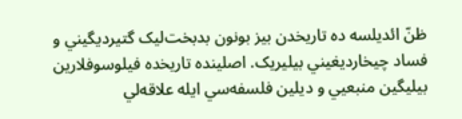ظنّ ائديلسه ده تاريخدن بيز بونون بدبخت‌ليک گتيرديگيني و فساد چيخارديغيني بيليريک. اصلينده تاريخده فيلوسوفلارين بيليگين منبعيي و ديلين فلسفه‌سي ايله علاقه‌لي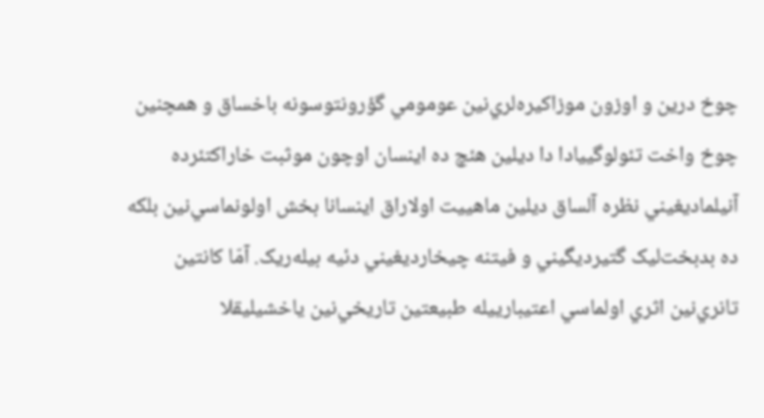چوخ درين و اوزون موزاکيره‌لري‌نين عومومي گؤرونتوسونه باخساق و همچنين چوخ واخت تئولوگييادا دا ديلين هئچ ده اينسان اوچون موثبت خاراکتئرده آنيلماديغيني نظره آلساق ديلين ماهيیت اولاراق اينسانا بخش اولونماسي‌نين بلکه ده بدبخت‌ليک گتيرديگيني و فيتنه چيخارديغيني دئيه بيله‌ريک. آمّا کانتين تانري‌نين اثري اولماسي اعتيبارييله طبيعتين تاريخي‌نين ياخشيليقلا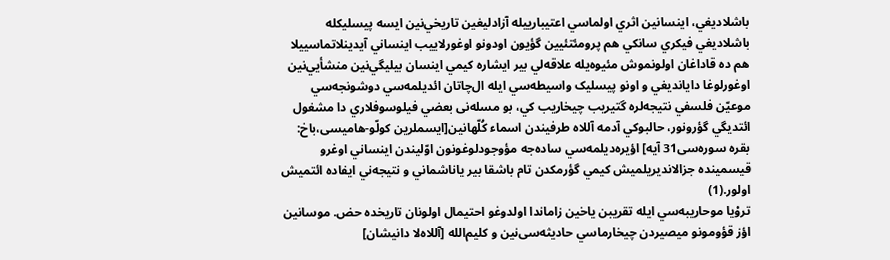باشلاديغي، اينسانين اثري اولماسي اعتيبارييله آزادليغين تاريخي‌نين ايسه پيسليکله باشلاديغي فيکري سانکي هم پرومئتئيين گؤيون اودونو اوغورلاييب اينساني آيدينلاتماسييلا هم ده قاداغان اولونموش مئيوه‌يله علاقه‌لي بير ايشاره کيمي اينسان بيليگي‌نين منشأيي‌نين اوغورلوغا دايانديغي و اونو پيسليک واسيطه‌سي‌ ايله ال‌چاتان ائديلمه‌سي دوشونجه‌سي موعيّن فلسفي نتيجه‌لره گتيريب چيخاريب کي، بو مسله‌نی بعضي فيلوسوفلاري دا مشغول ائتديگي گؤرونور، حالبوکي آدمه آللاه طرفيندن اسماء کُلّهانين[ایسملرین کولّو-هامیسی،باخ: بقره سوره‌سی31 آیه] اؤيره‌ديلمه‌سي ساده‌جه مؤوجودلوغونون اوّليندن اينساني اوغرو قيسمينده جزالانديريلميش کيمي گؤرمکدن تام باشقا بير ياناشماني و نتيجه‌ني ايفاده ائتميش اولور.(1)
تروْیا موحاريبه‌سي ايله تقريبن ياخين زاماندا اولدوغو احتيمال اولونان تاريخده حض. موسانين اؤز قؤومونو ميصيردن چيخارماسي حاديثه‌سی‌نين و کليم‌‌الله [آللاه‌لا دانیشان]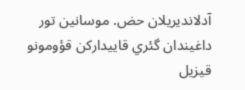آدلانديريلان حض. موسانين تور داغيندان گئري قاييدارکن قؤومونو قيزيل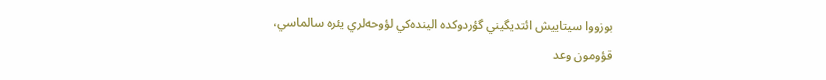بوزووا سيتاييش ائتديگيني گؤردوکده الينده‌کي لؤوحه‌لري يئره سالماسي، قؤومون وعد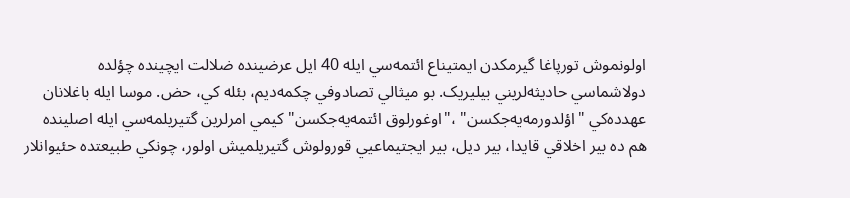اولونموش تورپاغا گيرمکدن ايمتيناع ائتمه‌سي ايله 40 ايل عرضينده ضلالت ايچينده چؤلده دولاشماسي حاديثه‌لريني بيليريک. بو ميثالي تصادوفي چکمه‌ديم، بئله کي، حض. موسا ايله باغلانان عهدده‌کي "اؤلدورمه‌يه‌جکسن" ،"اوغورلوق ائتمه‌يه‌جکسن" کيمي امرلرين گتيريلمه‌سي ايله اصلينده هم ده بير اخلاقي قايدا، بير ديل، بير ايجتيماعيي قورولوش گتيريلميش اولور، چونکي طبيعتده حئيوانلار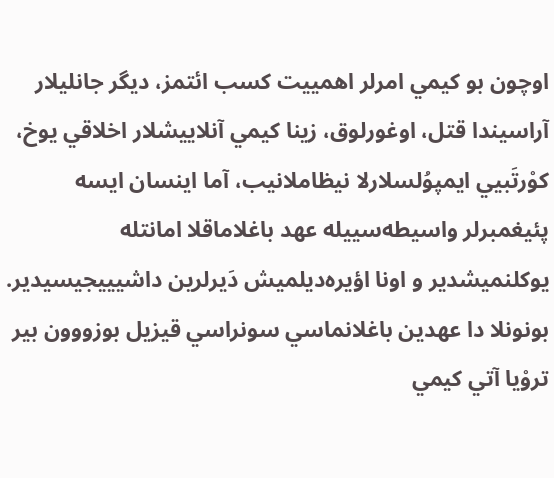اوچون بو کيمي امرلر اهمیيت کسب ائتمز، ديگر جانليلار آراسيندا قتل، اوغورلوق، زينا کيمي آنلاييشلار اخلاقي يوخ، کوْرتَبيي ايمپوُلسلارلا نيظاملانيب، آما اينسان ايسه پئيغمبرلر واسيطه‌سييله عهد باغلاماقلا امانتله يوکلنميشدير و اونا اؤيره‌ديلميش دَيرلرين داشيييجيسيدير. بونونلا دا عهدين باغلانماسي سونراسي قيزيل بوزووون بير تروْیا آتي کيمي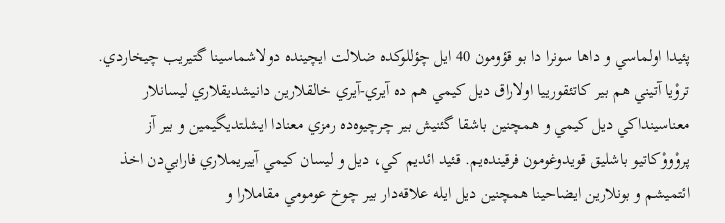پئيدا اولماسي و داها سونرا دا بو قؤومون 40 ايل چؤللوکده ضلالت ايچينده دولاشماسينا گتيريب چيخاردي. تروْیا آتيني هم بير کاتئقورييا اولاراق ديل کيمي هم ده آيري-آيري خالقلارين دانيشديقلاري ليسانلار معناسينداکي ديل کيمي و همچنين باشقا گئنيش بير چرچيوه‌ده رمزي معنادا ايشلتديگيمين و بير آز پروْووْکاتيو باشليق قويدوغومون فرقينده‌يم. قئيد ائديم کي، ديل و ليسان کيمي آييريملاري فارابي‌دن اخذ ائتميشم و بونلارين ايضاحينا همچنين ديل ايله علاقه‌دار بير چوخ عومومي مقاملارا و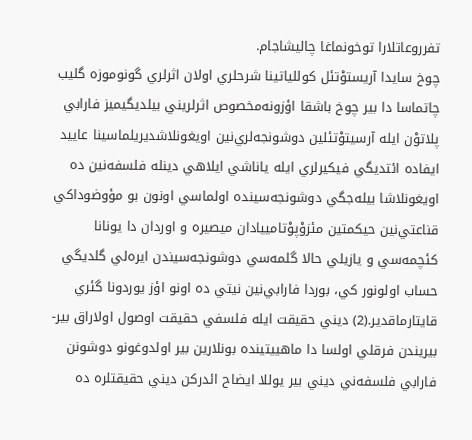تفرروعاتلارا توخونماغا چاليشاجام.
چوخ سايدا آريستوْتئل کوللياتينا شرحلري اولان اثرلري گونوموزه گليب چاتماسا دا بير چوخ باشقا اؤزونه‌مخصوص اثرلريني بيلديگيميز فارابي پلاتوْن ايله آرسيتوْتئلين دوشونجه‌لري‌نين اويغونلاشديريلماسينا عاييد ايفاده ائتديگي فيکيرلري ايله ياناشي ايلاهي دينله فلسفه‌نين ده اويغونلاشا بيله‌جگي دوشونجه‌سينده اولماسي اونون بو مؤوضوداکي قناعتي‌نين حيکمتين مئزوْپوْتامييادان ميصيره و اوردان دا يونانا کئچمه‌سي و يازيلي حالا گلمه‌سي دوشونجه‌سيندن ايره‌لي گلديگي حساب اولونور کي، بوردا فارابي‌نين نيتي ده اونو اؤز يوردونا گئري قايتارماقدير.(2) ديني حقيقت ايله فلسفي حقيقت اوصول اولاراق بير-بيريندن فرقلي اولسا دا ماهيیتينده بونلارين بير اولدوغونو دوشونن فارابي فلسفه‌ني ديني بير يوللا ايضاح ائدرکن ديني حقيقتلره ده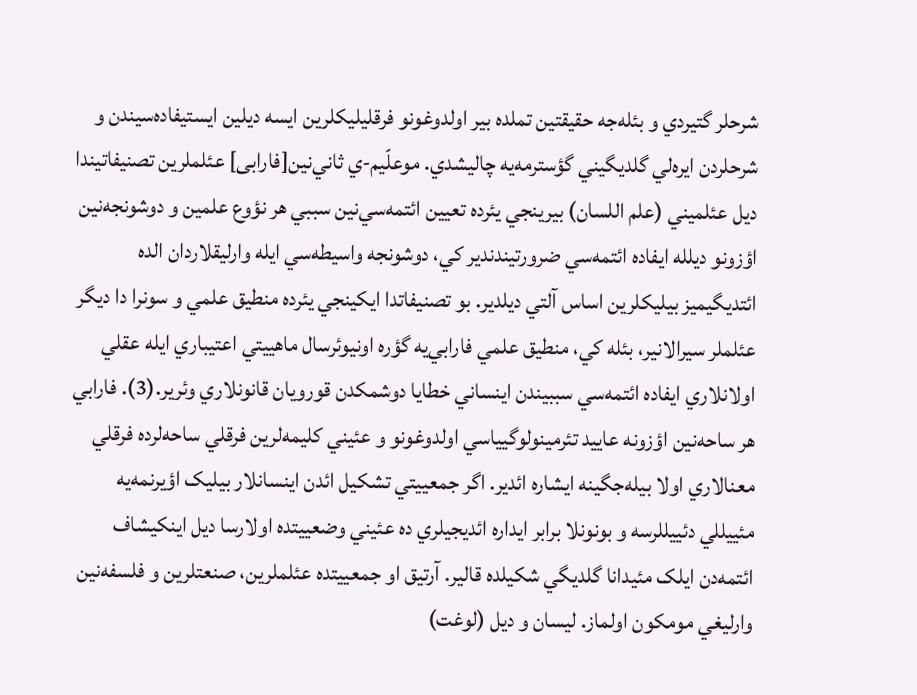شرحلر گتيردي و بئله‌جه حقيقتين تملده بير اولدوغونو فرقليليکلرين ايسه ديلين ايستيفاده‌سيندن و شرحلردن ايره‌لي گلديگيني گؤسترمه‌يه چاليشدي. موعلّيم-ي ثاني‌نين[فارابی] عئلملرين تصنيفاتيندا ديل عئلميني (علم اللسان) بيرينجي يئرده تعيين ائتمه‌سي‌نين سببي هر نؤوع علمين و دوشونجه‌نين اؤزونو ديلله ايفاده ائتمه‌سي ضرورتيندندير کي، دوشونجه واسيطه‌سي ايله وارليقلاردان الده ائتديگيميز بيليکلرين اساس آلتي ديلدير. بو تصنيفاتدا ايکينجي يئرده منطيق علمي و سونرا دا ديگر عئلملر سيرالانير، بئله کي، منطيق علمي فارابي‌يه گؤره اونيوئرسال ماهیيتي اعتيباري ايله عقلي اولانلاري ايفاده ائتمه‌سي سببيندن اينساني خطايا دوشمکدن قورويان قانونلاري وئرير.(3). فارابي هر ساحه‌نين اؤزونه عاييد تئرمينولوگيياسي اولدوغونو و عئيني کليمه‌لرين فرقلي ساحه‌لرده فرقلي معنالاري اولا بيله‌جگينه ايشاره ائدير. اگر جمعيیتي تشکيل ائدن اينسانلار بيليک اؤيرنمه‌يه مئييللي دئييللرسه و بونونلا برابر ايداره ائديجيلري ده عئيني وضعيیتده اولارسا ديل اينکيشاف ائتمه‌دن ايلک مئيدانا گلديگي شکيلده قالير. آرتيق او جمعيیتده عئلملرين، صنعتلرين و فلسفه‌نين وارليغي مومکون اولماز. ليسان و ديل (لوغت)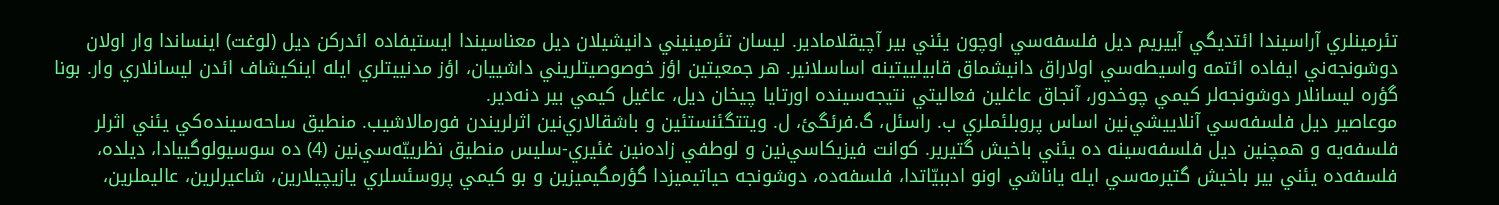تئرمينلري آراسيندا ائتديگي آييريم ديل فلسفه‌سي اوچون يئني بير آچيقلامادير. ليسان تئرمينيني دانيشيلان ديل معناسيندا ايستيفاده ائدرکن ديل (لوغت) اينساندا وار اولان دوشونجه‌ني ايفاده ائتمه واسيطه‌سي اولاراق دانيشماق قابيليیتينه اساسلانير. هر جمعيتين اؤز خوصوصيتلريني داشييان، اؤز مدنيیتلري ايله اينکيشاف ائدن ليسانلاري وار. بونا گؤره ليسانلار دوشونجه‌لر کيمي چوخدور، آنجاق عاغلين فعاليتي نتيجه‌سينده اورتايا چيخان ديل، عاغيل کيمي بير دنه‌دير.
موعاصير ديل فلسفه‌سي آنلاييشي‌نين اساس پروبلئملري ب. راسئل، گ.فرئگئ، ل. ويتتگئنستئين و باشقالاري‌نين اثرلريندن فورمالاشيب. منطيق ساحه‌سينده‌کي يئني اثرلر فلسفه‌يه و همچنين ديل فلسفه‌سينه ده يئني باخيش گتيرير. کوانت فيزيکاسي‌نين و لوطفي زاده‌نين غئيري-سليس منطيق نظرييّه‌سي‌نين (4) ده سوسيولوگييادا، ديلده، فلسفه‌ده يئني بير باخيش گتيرمه‌سي ايله ياناشي اونو ادببيّاتدا، فلسفه‌ده، دوشونجه حياتيميزدا گؤرمگيميزين و بو کيمي پروسئسلري يازيچيلارين، شاعيرلرين، عاليملرين،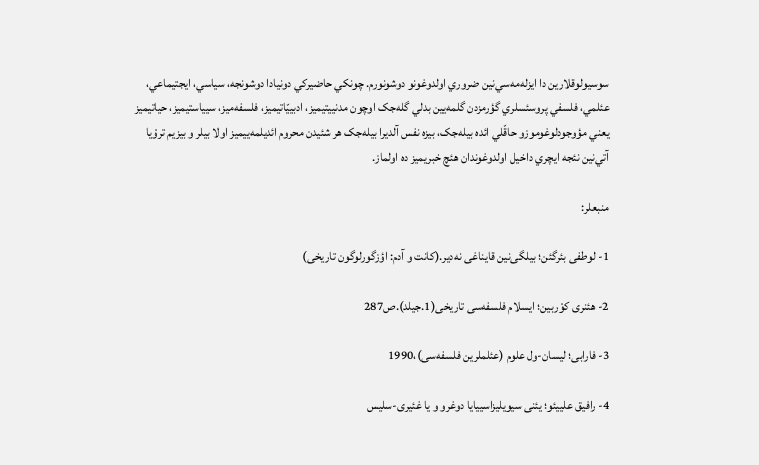سوسيولوقلارين دا ايزله‌مه‌سي‌نين ضروري اولدوغونو دوشونورم. چونکي حاضيرکي دونيادا دوشونجه، سياسي، ايجتيماعي، عئلمي، فلسفي پروسئسلري گؤرمزدن گلمه‌یين بد‌لي گله‌جک اوچون مدنيیتيميز، ادبیيّاتيميز، فلسفه‌ميز، سيياستيميز، حياتيميز يعني مؤوجودلوغوموزو حاقّلي ائده بيله‌جک، بيزه نفس آلديرا بيله‌جک هر شئيدن محروم ائديلمه‌یيميز اولا بيلر و بيزيم تروْیا آتي‌نين نئجه ايچري داخيل اولدوغوندان هئچ خبريميز ده اولماز.

منبعلر:

1- لوطفی بئرگئن؛ بیلگی‌نین قایناغی نه‌دیر.(کانت و آدم: اؤزگورلوگون تاریخی)

2- هئنری کوْربین؛ ایسلام فلسفه‌سی تاریخی(1.جیلد).ص287

3- فارابی؛ لیسان-ول علوم (عئلملرین فلسفه‌سی)،1990

4- رافیق علییئو؛ یئنی سیویلیزاسییایا دوغرو و یا غئیری-سلیس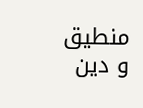منطیق و دین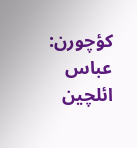کؤچورن: عباس ائلچین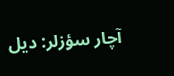آچار سؤزلر: دیل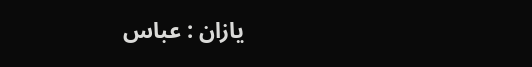يازان : عباس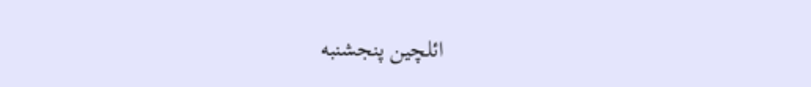ائلچین پنجشنبه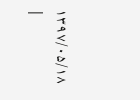۱۳۹۷/۰۵/۱۸ |